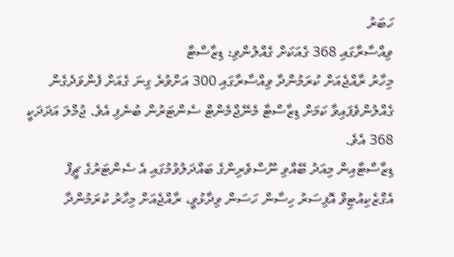ހަބަރު
ވިއްސާރާގައި 368 ގެއަކަށް ގެއްލުންވި: ޑިޒާސްޓާ
މިހާރު ރާއްޖެއަށް ކުރަމުންދާ ވިއްސާރާގައި 300 އަށްވުރެ ގިނަ ގެއަށް ފެންވަދެގެން ގެއްލުންވެފައިވާ ކަމަށް ޑިޒާސްޓާ މެނޭޖްމެންޓް ސެންޓަރުން ބުނެފި އެވެ. ޖުމްލަ އަދަދަކީ 368 އެވެ.
ޑިޒާސްޓާއިން މިއަދު ބޭއްވި ނޫސްވެރިންގެ ބައްދަލުވުމުގައި އެ ސެންޓަރުގެ ޗީފް އެގްޒެކިއުޓިވް އޮފިސަރު ހިސާން ހަސަން ވިދާޅުވީ، ރާއްޖެއަށް މިހާރު ކުރަމުންދާ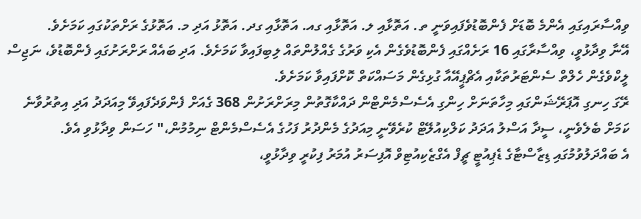ވިއްސާރައިގައި އެންމެ ބޮޑަށް ފެންބޮޑުވެފައިވަނީ ތ. އަތޮޅާއި ލ. އަތޮޅާއި ގއ. އަތޮޅާއި ގދ. އަތޮޅު އަދި މ. އަތޮޅުގެ ރަށްތަކުގައި ކަމަށެވެ.
އޭނާ ވިދާޅުވީ، ވިއްސާރާގައި 16 ރަށެއްގައި ފެންބޮޑުވެގެން އެކި ވަރުގެ ގެއްލުންތައް ލިބިފައިވާ ކަމަށެވެ. އަދި ބައެއް ރަށްރަށުގައި ފެންބޮޑުވެ، ނަޖިސް ލީކްވެގެން ހެލްތް ސެންޓަރުތަކާއި އެޗްޕީއޭއާ ގުޅިގެން މަސައްކަތް ކޮށްފައިވާ ކަމަށެވެ.
ރޭގަ ހިނގި އޮޕަރޭޝަންގައި މިހާތަނަށް ހިންގި އެސެސްމެންޓްން ދައްކާގޮތުން މިރަށްރަށުން 368 ގެއަށް ފެންވަދެފައިވޭ މިއަދަދު އަދި އިތުރުވާނެ ކަމަށް ބެލެވެނީ، ސީދާ އަސްލު އަދަދު ކަލްކިއުލޭޓް ކުރެވޭނީ މިއަދުގެ މެންދުރު ފަހުގެ އެސެސްމެންޓް ނިމުމުން،" ހަސަން ވިދާޅުވި އެވެ.
އެ ބައްދަލުވުމުގައި ޑިޒާސްޓާގެ ޑެޕިއުޓީ ޗީފް އެގްޒެކިއުޓިވް އޮފިސަރު އުމަރު ފިކުރީ ވިދާޅުވީ،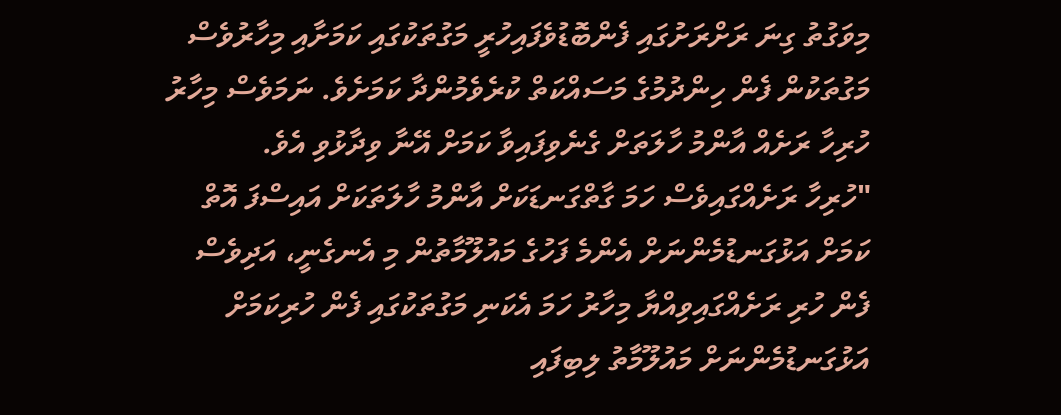މިވަގުތު ގިނަ ރަށްރަށުގައި ފެންބޮޑުވެފައިހުރީ މަގުތަކުގައި ކަމަށާއި މިހާރުވެސް މަގުތަކުން ފެން ހިންދުމުގެ މަސައްކަތް ކުރެވެމުންދާ ކަމަށެވެ. ނަމަވެސް މިހާރު ހުރިހާ ރަށެއް އާންމު ހާލަތަށް ގެނެވިފައިވާ ކަމަށް އޭނާ ވިދާޅުވި އެވެ.
"ހުރިހާ ރަށެއްގައިވެސް ހަމަ ގާތްގަނޑަކަށް އާންމު ހާލަތަކަށް އައިސްފަ އޮތް ކަމަށް އަޅުގަނޑުމެންނަށް އެންމެ ފަހުގެ މައުލޫމާތުން މި އެނގެނީ، އަދިވެސް ފެން ހުރި ރަށެއްގައިވިއްޔާ މިހާރު ހަމަ އެކަނި މަގުތަކުގައި ފެން ހުރިކަމަށް އަޅުގަނޑުމެންނަށް މައުލޫމާތު ލިބިފައި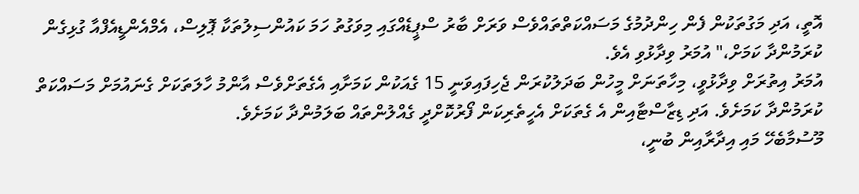އޮތީ، އަދި މަގުތަކުން ފެން ހިންދުމުގެ މަސައްކަތްތައްވެސް ވަރަށް ބާރު ސްޕީޑެއްގައި މިވަގުތު ހަމަ ކައުންސިލުތަކާ ޕޮލިސް، އެމްއެންޑީއެފްއާ ގުޅިގެން ކުރަމުންދާ ކަމަށް،" އުމަރު ވިދާޅުވި އެވެ.
އުމަރު އިތުރަށް ވިދާޅުވީ، މިހާތަނަށް މީހުން ބަދަލުކުރަން ޖެހިފައިވަނީ 15 ގެއަކުން ކަމަށާއި އެގެތަށްވެސް އާންމު ހާލަތަކަށް ގެނައުމަށް މަސައްކަތް ކުރަމުންދާ ކަމަށެވެ. އަދި ޑިޒާސްޓާއިން އެ ގެތަކަށް އެހީތެރިކަން ފޯރުކޮށްދީ ގެއްލުންތައް ބަލަމުންދާ ކަމަށެވެ.
މޫސުމާބެހޭ މައި އިދާރާއިން ބުނީ،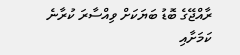ރާއްޖޭގެ ބޮޑު ބަޔަކަށް ވިއްސާރަ ކުރާނެ ކަމަށާއި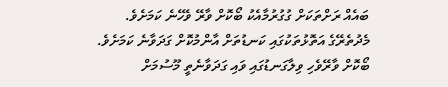ބައެއް ރަށްތަކަށް ގުގުރުމާއެކު ބޯކޮށް ވާރޭ ވެހޭނެ ކަމަށެވެ. މެދުތެރޭގެ އަތޮޅުތަކުގައި ކަނޑުތަށް އާންމުކޮށް ގަދަވާނެ ކަމަށެވެ. ބޯކޮށް ވާރޭވެހި ވިލާގަނޑުގައި ވައި ގަދަވާނެތީ މޫސުމަށް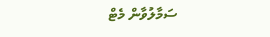ސަމާލުވާން މެޓް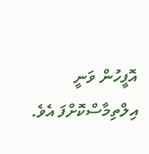އޮފީހުން ވަނީ އިލްތިމާސްކޮށްފަ އެވެ.